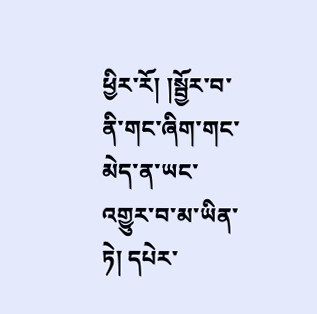ཕྱིར་རོ། །སྦྱོར་བ་ནི་གང་ཞིག་གང་མེད་ན་ཡང་འགྱུར་བ་མ་ཡིན་ཏེ། དཔེར་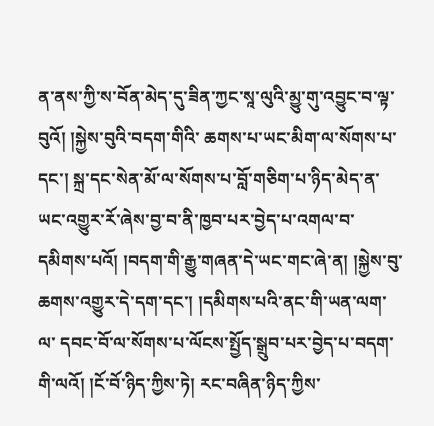ན་ནས་ཀྱི་ས་བོན་མེད་དུ་ཟིན་ཀྱང་སཱ་ལུའི་མྱུ་གུ་འབྱུང་བ་ལྟ་བུའོ། །སྐྱེས་བུའི་བདག་གིའི་ ཆགས་པ་ཡང་མིག་ལ་སོགས་པ་དང་། སྐྲ་དང་སེན་མོ་ལ་སོགས་པ་བློ་གཅིག་པ་ཉིད་མེད་ན་ཡང་འགྱུར་རོ་ཞེས་བྱ་བ་ནི་ཁྱབ་པར་བྱེད་པ་འགལ་བ་དམིགས་པའོ། །བདག་གི་རྒྱུ་གཞན་དེ་ཡང་གང་ཞེ་ན། །སྐྱེས་བུ་ཆགས་འགྱུར་དེ་དག་དང་། །དམིགས་པའི་ནང་གི་ཡན་ལག་ལ་ དབང་བོ་ལ་སོགས་པ་ལོངས་སྤྱོད་སྒྲུབ་པར་བྱེད་པ་བདག་གི་ལའོ། །ངོ་བོ་ཉིད་ཀྱིས་ཏེ། རང་བཞིན་ཉིད་ཀྱིས་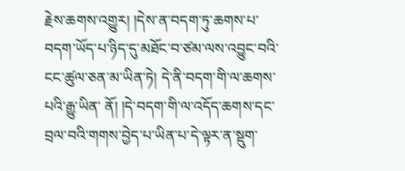རྗེས་ཆགས་འགྱུར། །དེས་ན་བདག་ཏུ་ཆགས་པ་བདག་ཡོད་པ་ཉིད་དུ་མཐོང་བ་ཙམ་ལས་འབྱུང་བའི་ངང་ཚུལ་ཅན་མ་ཡིན་ཏེ། དེ་ནི་བདག་གི་ལ་ཆགས་པའི་རྒྱུ་ཡིན་ ནོ། །དེ་བདག་གི་ལ་འདོད་ཆགས་དང་བྲལ་བའི་གགས་བྱེད་པ་ཡིན་པ་དེ་ལྟར་ན་སྡུག་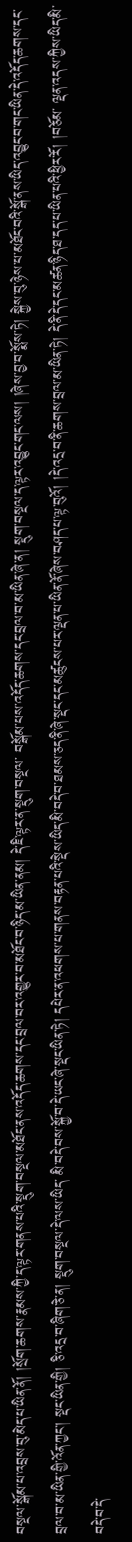བསྔལ་སྒོམ་པ་འབྲས་བུ་མེད་པ་ཡིན་ནོ། །སྲོག་ཆགས་རྣམས་ཀྱི་ད་ལྟར་གནས་པའི་སྡུག་བསྔལ་མཐོང་ནས་འདོད་ཆགས་དང་བྲལ་བར་འགྱུར་བ་མཐོང་བ་ཉིད་མ་ཡིན་ནམ། དེ་ཇི་ལྟར་ན་སྡུག་བསྔལ་ བསྒོམ་པས་འདོད་ཆགས་དང་བྲལ་བ་མ་ཡིན་ཞེ་ན། སྡུག་བསྔལ་ད་ལྟར་འབྱུང་གང་ལས། །ཞེས་བྱ་བ་སྨོས་ཏེ། སྐྱེས་བུ་ཉེས་པ་མཐོང་བའི་སྒོ་ནས་ཡིད་འབྱུང་བ་གང་ཡིན་དེ་འདོད་ཆགས་དང་བྲལ་བ་མ་ཡིན་གྱི་འོན་ཀྱང་། སྡང་ཡིན་གྱི། ཅི་འདྲ་བ་ཞིག་ཅེ་ན། སྡུག་བསྔལ་དེ་ལས་ཡིད་ མི་བདེ་བས་སྐྱོ་བ་དེ་ཡང་ཞེ་སྡང་ཡིན་ཏེ། དཔེར་ན་འཕགས་པ་གནས་བརྟན་པའི་སྡེས་ཡིད་མི་བདེ་བ་ཐམས་ཅད་ནི་ཞེ་སྡང་དང་མཚུངས་པར་ལྡན་པ་ཡིན་ནོ་ཞེས་བཤད་པ་ལྟ་བུའོ། །དེ་འདྲ་བ་ནི་ཆགས་བྲལ་མ་ཡིན་ཏེ། དེ་ནི་དེ་དང་མཚན་ཉིད་ཐ་དད་པ་ཡིན་པའི་ཕྱིར་རོ། །བཅོམ་ ལྡན་འདས་ཀྱིས་ཡིད་མི་བདེ་བ་དེ་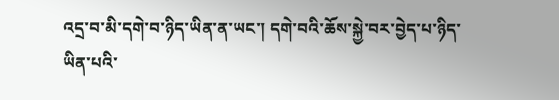འདྲ་བ་མི་དགེ་བ་ཉིད་ཡིན་ན་ཡང་། དགེ་བའི་ཆོས་སྐྱེ་བར་བྱེད་པ་ཉིད་ཡིན་པའི་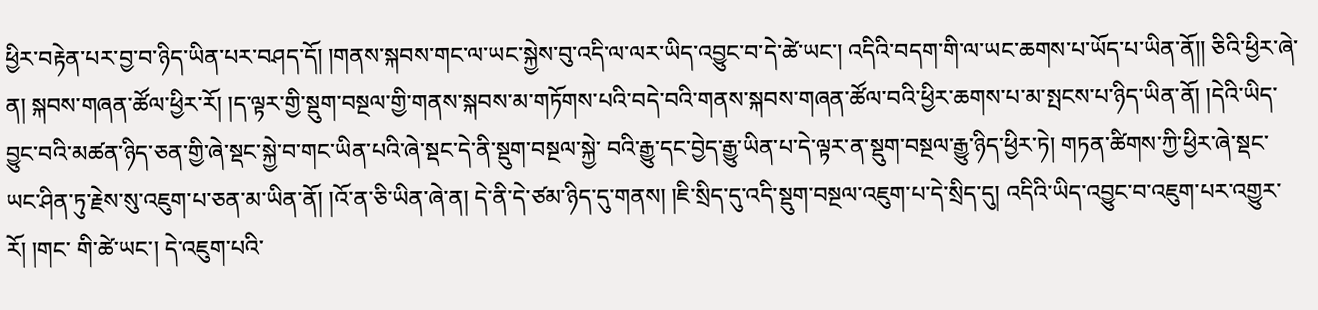ཕྱིར་བརྟེན་པར་བྱ་བ་ཉིད་ཡིན་པར་བཤད་དོ། །གནས་སྐབས་གང་ལ་ཡང་སྐྱེས་བུ་འདི་ལ་ལར་ཡིད་འབྱུང་བ་དེ་ཚེ་ཡང་། འདིའི་བདག་གི་ལ་ཡང་ཆགས་པ་ཡོད་པ་ཡིན་ནོ།། ཅིའི་ཕྱིར་ཞེ་ན། སྐབས་གཞན་ཚོལ་ཕྱིར་རོ། །ད་ལྟར་གྱི་སྡུག་བསྔལ་གྱི་གནས་སྐབས་མ་གཏོགས་པའི་བདེ་བའི་གནས་སྐབས་གཞན་ཚོལ་བའི་ཕྱིར་ཆགས་པ་མ་སྤངས་པ་ཉིད་ཡིན་ནོ། །དེའི་ཡིད་བྱུང་བའི་མཚན་ཉིད་ཅན་གྱི་ཞེ་སྡང་སྐྱེ་བ་གང་ཡིན་པའི་ཞེ་སྡང་དེ་ནི་སྡུག་བསྔལ་སྐྱེ་ བའི་རྒྱུ་དང་བྱེད་རྒྱུ་ཡིན་པ་དེ་ལྟར་ན་སྡུག་བསྔལ་རྒྱུ་ཉིད་ཕྱིར་ཏེ། གཏན་ཚིགས་ཀྱི་ཕྱིར་ཞེ་སྡང་ཡང་ཤིན་ཏུ་རྗེས་སུ་འཇུག་པ་ཅན་མ་ཡིན་ནོ། །འོ་ན་ཅི་ཡིན་ཞེ་ན། དེ་ནི་དེ་ཙམ་ཉིད་དུ་གནས། །ཇི་སྲིད་དུ་འདི་སྡུག་བསྔལ་འཇུག་པ་དེ་སྲིད་དུ། འདིའི་ཡིད་འབྱུང་བ་འཇུག་པར་འགྱུར་རོ། །གང་ གི་ཚེ་ཡང་། དེ་འཇུག་པའི་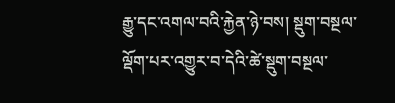རྒྱུ་དང་འགལ་བའི་རྐྱེན་ཉེ་བས། སྡུག་བསྔལ་ལྡོག་པར་འགྱུར་བ་དེའི་ཚེ་སྡུག་བསྔལ་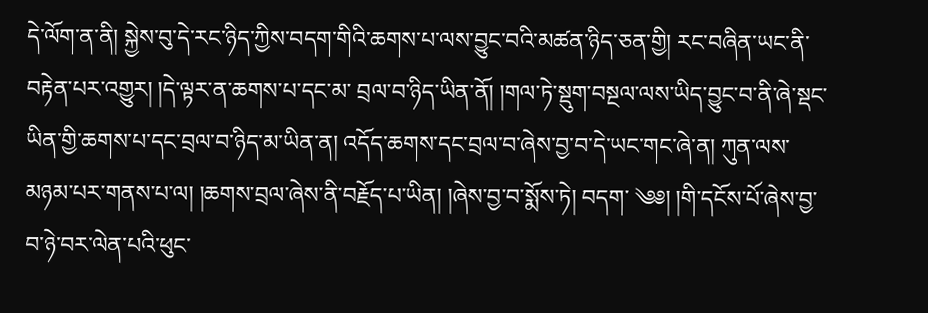དེ་ལོག་ན་ནི། སྐྱེས་བུ་དེ་རང་ཉིད་ཀྱིས་བདག་གིའི་ཆགས་པ་ལས་བྱུང་བའི་མཚན་ཉིད་ཅན་གྱི། རང་བཞིན་ཡང་ནི་བརྟེན་པར་འགྱུར། །དེ་ལྟར་ན་ཆགས་པ་དང་མ་ བྲལ་བ་ཉིད་ཡིན་ནོ། །གལ་ཏེ་སྡུག་བསྔལ་ལས་ཡིད་བྱུང་བ་ནི་ཞེ་སྡང་ཡིན་གྱི་ཆགས་པ་དང་བྲལ་བ་ཉིད་མ་ཡིན་ན། འདོད་ཆགས་དང་བྲལ་བ་ཞེས་བྱ་བ་དེ་ཡང་གང་ཞེ་ན། ཀུན་ལས་མཉམ་པར་གནས་པ་ལ། །ཆགས་བྲལ་ཞེས་ནི་བརྗོད་པ་ཡིན། །ཞེས་བྱ་བ་སྨོས་ཏེ། བདག་ ༄༅། །གི་དངོས་པོ་ཞེས་བྱ་བ་ཉེ་བར་ལེན་པའི་ཕུང་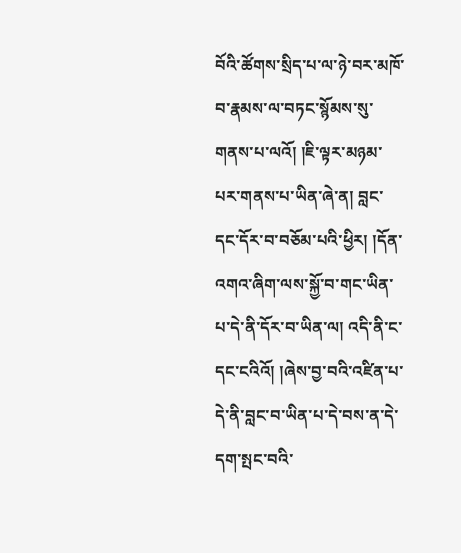བོའི་ཚོགས་སྲིད་པ་ལ་ཉེ་བར་མཁོ་བ་རྣམས་ལ་བཏང་སྙོམས་སུ་གནས་པ་ལའོ། །ཇི་ལྟར་མཉམ་པར་གནས་པ་ཡིན་ཞེ་ན། བླང་དང་དོར་བ་བཅོམ་པའི་ཕྱིར། །དོན་འགའ་ཞིག་ལས་སྐྱོ་བ་གང་ཡིན་པ་དེ་ནི་དོར་བ་ཡིན་ལ། འདི་ནི་ང་དང་ངའིའོ། །ཞེས་བྱ་བའི་འཛིན་པ་དེ་ནི་བླང་བ་ཡིན་པ་དེ་བས་ན་དེ་དག་སྤང་བའི་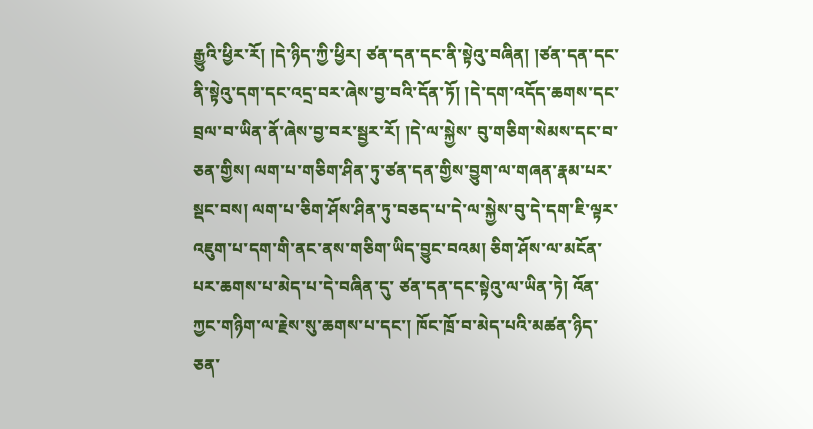རྒྱུའི་ཕྱིར་རོ། །དེ་ཉིད་ཀྱི་ཕྱིར། ཙན་དན་དང་ནི་སྟེའུ་བཞིན། །ཙན་དན་དང་ནི་སྟེའུ་དག་དང་འདྲ་བར་ཞེས་བྱ་བའི་དོན་ཏོ། །དེ་དག་འདོད་ཆགས་དང་བྲལ་བ་ཡིན་ནོ་ཞེས་བྱ་བར་སྦྱར་རོ། །དེ་ལ་སྐྱེས་ བུ་གཅིག་སེམས་དང་བ་ཅན་གྱིས། ལག་པ་གཅིག་ཤིན་ཏུ་ཙན་དན་གྱིས་བྱུག་ལ་གཞན་རྣམ་པར་སྡང་བས། ལག་པ་ཅིག་ཤོས་ཤིན་ཏུ་བཅད་པ་དེ་ལ་སྐྱེས་བུ་དེ་དག་ཇི་ལྟར་འཇུག་པ་དག་གི་ནང་ནས་གཅིག་ཡིད་བྱུང་བའམ། ཅིག་ཤོས་ལ་མངོན་པར་ཆགས་པ་མེད་པ་དེ་བཞིན་དུ་ ཙན་དན་དང་སྟེའུ་ལ་ཡིན་ཏེ། འོན་ཀྱང་གཉིག་ལ་རྗེས་སུ་ཆགས་པ་དང་། ཁོང་ཁྲོ་བ་མེད་པའི་མཚན་ཉིད་ཅན་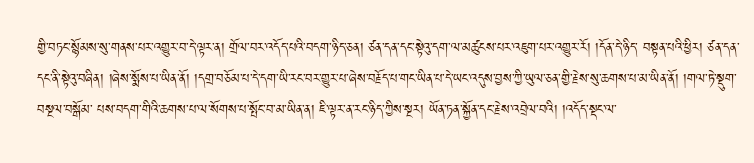གྱི་བཏང་སྙོམས་སུ་གནས་པར་འགྱུར་བ་དེ་ལྟར་ན། གྲོལ་བར་འདོད་པའི་བདག་ཉིད་ཅན། ཙན་དན་དང་སྟེའུ་དག་ལ་མཚུངས་པར་འཇུག་པར་འགྱུར་རོ། །དོན་དེ་ཉིད་ བསྟན་པའི་ཕྱིར། ཙན་དན་དང་ནི་སྟེའུ་བཞིན། །ཞེས་སྨོས་པ་ཡིན་ནོ། །དགྲ་བཅོམ་པ་དེ་དག་ཡི་རང་བར་གྱུར་པ་ཞེས་བརྗོད་པ་གང་ཡིན་པ་དེ་ཡང་འདུས་བྱས་ཀྱི་ཡུལ་ཅན་གྱི་རྗེས་སུ་ཆགས་པ་མ་ཡིན་ནོ། །གལ་ཏེ་སྡུག་བསྔལ་བསྒོམ་ པས་བདག་གིའི་ཆགས་པ་ལ་སོགས་པ་སྤོང་བ་མ་ཡིན་ན། ཇི་ལྟར་ན་རང་ཉིད་ཀྱིས་སྔར། ཡོན་ཏན་སྐྱོན་དང་རྗེས་འབྲེལ་བའི། །འདོད་སྡང་ལ་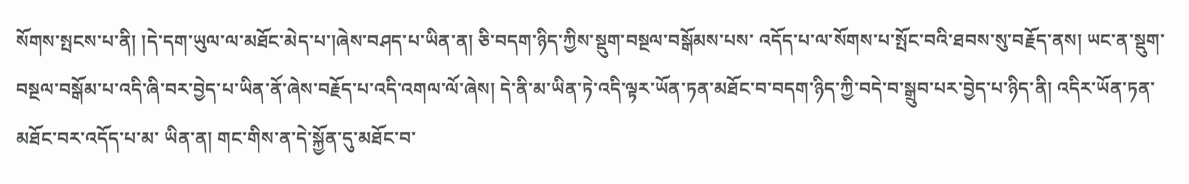སོགས་སྤངས་པ་ནི། །དེ་དག་ཡུལ་ལ་མཐོང་མེད་པ་།ཞེས་བཤད་པ་ཡིན་ན། ཅི་བདག་ཉིད་ཀྱིས་སྡུག་བསྔལ་བསྒོམས་པས་ འདོད་པ་ལ་སོགས་པ་སྤོང་བའི་ཐབས་སུ་བརྗོད་ནས། ཡང་ན་སྡུག་བསྔལ་བསྒོམ་པ་འདི་ཞི་བར་བྱེད་པ་ཡིན་ནོ་ཞེས་བརྗོད་པ་འདི་འགལ་ལོ་ཞེས། དེ་ནི་མ་ཡིན་ཏེ་འདི་ལྟར་ཡོན་ཏན་མཐོང་བ་བདག་ཉིད་ཀྱི་བདེ་བ་སྒྲུབ་པར་བྱེད་པ་ཉིད་ནི། འདིར་ཡོན་ཏན་མཐོང་བར་འདོད་པ་མ་ ཡིན་ན། གང་གིས་ན་དེ་སྐྱོན་དུ་མཐོང་བ་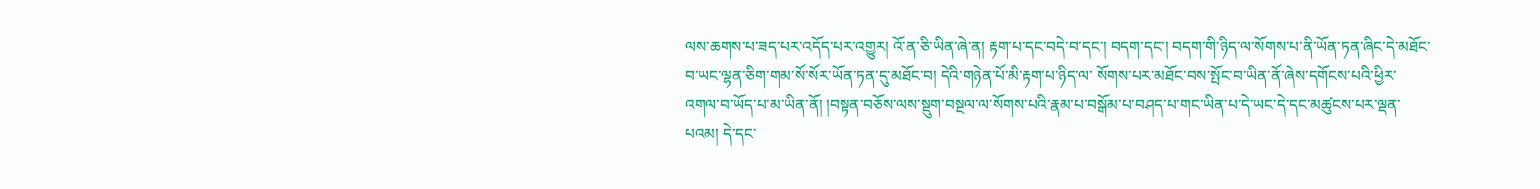ལས་ཆགས་པ་ཟད་པར་འདོད་པར་འགྱུར། འོ་ན་ཅི་ཡིན་ཞེ་ན། རྟག་པ་དང་བདེ་བ་དང་། བདག་དང་། བདག་གི་ཉིད་ལ་སོགས་པ་ནི་ཡོན་ཏན་ཞིང་དེ་མཐོང་བ་ཡང་ལྷན་ཅིག་གམ་སོ་སོར་ཡོན་ཏན་དུ་མཐོང་བ། དེའི་གཉེན་པོ་མི་རྟག་པ་ཉིད་ལ་ སོགས་པར་མཐོང་བས་སྤོང་བ་ཡིན་ནོ་ཞེས་དགོངས་པའི་ཕྱིར་འགལ་བ་ཡོད་པ་མ་ཡིན་ནོ། །བསྟན་བཅོས་ལས་སྡུག་བསྔལ་ལ་སོགས་པའི་རྣམ་པ་བསྒོམ་པ་བཤད་པ་གང་ཡིན་པ་དེ་ཡང་དེ་དང་མཚུངས་པར་ལྡན་པའམ། དེ་དང་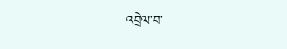འབྲེལ་བ་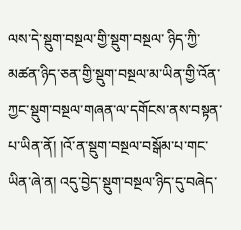ལས་དེ་སྡུག་བསྔལ་གྱི་སྡུག་བསྔལ་ ཉིད་ཀྱི་མཚན་ཉིད་ཅན་གྱི་སྡུག་བསྔལ་མ་ཡིན་གྱི་འོན་ཀྱང་སྡུག་བསྔལ་གཞན་ལ་དགོངས་ནས་བསྟན་པ་ཡིན་ནོ། །འོ་ན་སྡུག་བསྔལ་བསྒོམ་པ་གང་ཡིན་ཞེ་ན། འདུ་བྱེད་སྡུག་བསྔལ་ཉིད་དུ་བཞེད་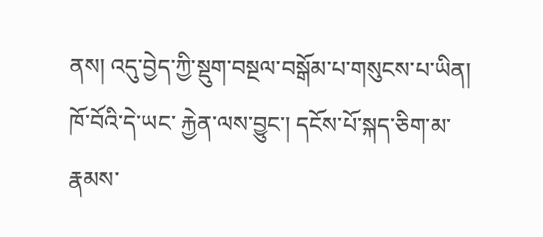ནས། འདུ་བྱེད་ཀྱི་སྡུག་བསྔལ་བསྒོམ་པ་གསུངས་པ་ཡིན། ཁོ་བོའི་དེ་ཡང་ རྐྱེན་ལས་བྱུང་། དངོས་པོ་སྐད་ཅིག་མ་རྣམས་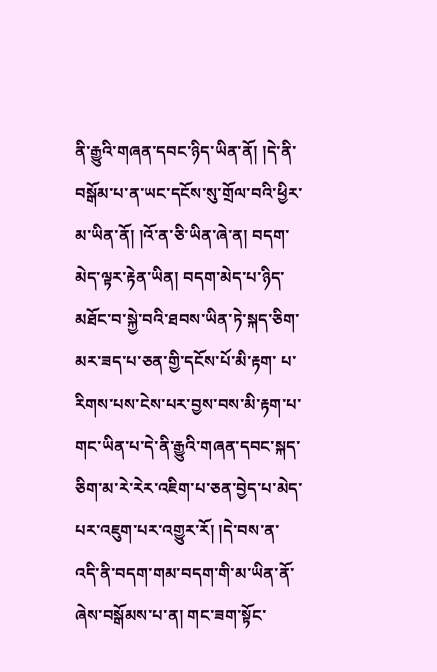ནི་རྒྱུའི་གཞན་དབང་ཉིད་ཡིན་ནོ། །དེ་ནི་བསྒོམ་པ་ན་ཡང་དངོས་སུ་གྲོལ་བའི་ཕྱིར་མ་ཡིན་ནོ། །འོ་ན་ཅི་ཡིན་ཞེ་ན། བདག་མེད་ལྟར་རྟེན་ཡིན། བདག་མེད་པ་ཉིད་མཐོང་བ་སྐྱེ་བའི་ཐབས་ཡིན་ཏེ་སྐད་ཅིག་མར་ཟད་པ་ཅན་གྱི་དངོས་པོ་མི་རྟག་ པ་རིགས་པས་ངེས་པར་བྱས་བས་མི་རྟག་པ་གང་ཡིན་པ་དེ་ནི་རྒྱུའི་གཞན་དབང་སྐད་ཅིག་མ་རེ་རེར་འཇིག་པ་ཅན་བྱེད་པ་མེད་པར་འཇུག་པར་འགྱུར་རོ། །དེ་བས་ན་འདི་ནི་བདག་གམ་བདག་གི་མ་ཡིན་ནོ་ཞེས་བསྒོམས་པ་ན། གང་ཟག་སྟོང་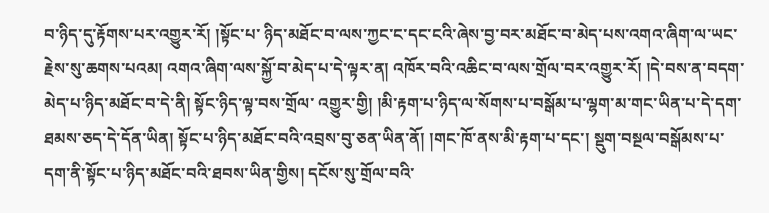བ་ཉིད་དུ་རྟོགས་པར་འགྱུར་རོ། །སྟོང་པ་ ཉིད་མཐོང་བ་ལས་ཀྱང་ང་དང་ངའི་ཞེས་བྱ་བར་མཐོང་བ་མེད་པས་འགའ་ཞིག་ལ་ཡང་རྗེས་སུ་ཆགས་པའམ། འགའ་ཞིག་ལས་སྐྱོ་བ་མེད་པ་དེ་ལྟར་ན། འཁོར་བའི་འཆིང་བ་ལས་གྲོལ་བར་འགྱུར་རོ། །དེ་བས་ན་བདག་མེད་པ་ཉིད་མཐོང་བ་དེ་ནི། སྟོང་ཉིད་ལྟ་བས་གྲོལ་ འགྱུར་གྱི། །མི་རྟག་པ་ཉིད་ལ་སོགས་པ་བསྒོམ་པ་ལྷག་མ་གང་ཡིན་པ་དེ་དག་ཐམས་ཅད་དེ་དོན་ཡིན། སྟོང་པ་ཉིད་མཐོང་བའི་འབྲས་བུ་ཅན་ཡིན་ནོ། །གང་ཁོ་ནས་མི་རྟག་པ་དང་། སྡུག་བསྔལ་བསྒོམས་པ་དག་ནི་སྟོང་པ་ཉིད་མཐོང་བའི་ཐབས་ཡིན་གྱིས། དངོས་སུ་གྲོལ་བའི་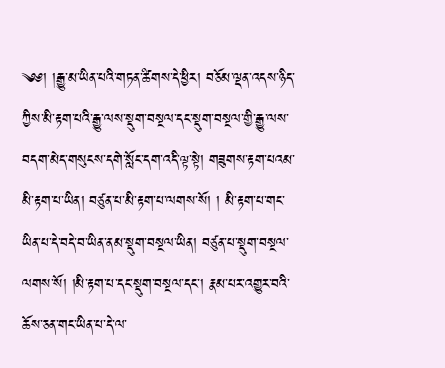༄༅། །རྒྱུ་མ་ཡིན་པའི་གཏན་ཚིགས་དེ་ཕྱིར། བཅོམ་ལྡན་འདས་ཉིད་ཀྱིས་མི་རྟག་པའི་རྒྱུ་ལས་སྡུག་བསྔལ་དང་སྡུག་བསྔལ་གྱི་རྒྱུ་ལས་བདག་མེད་གསུངས་དགེ་སློང་དག་འདི་ལྟ་སྟེ། གཟུགས་རྟག་པའམ་མི་རྟག་པ་ཡིན། བཙུན་པ་མི་རྟག་པ་ལགས་སོ། ། མི་རྟག་པ་གང་ཡིན་པ་དེ་བདེ་བ་ཡིན་ནམ་སྡུག་བསྔལ་ཡིན། བཙུན་པ་སྡུག་བསྔལ་ལགས་སོ། །མི་རྟག་པ་དང་སྡུག་བསྔལ་དང་། རྣམ་པར་འགྱུར་བའི་ཆོས་ཅན་གང་ཡིན་པ་དེ་ལ་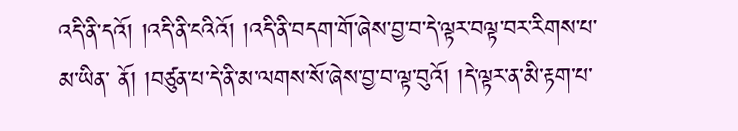འདི་ནི་དའོ། །འདི་ནི་ངའིའོ། །འདི་ནི་བདག་གོ་ཞེས་བྱ་བ་དེ་ལྟར་བལྟ་བར་རིགས་པ་མ་ཡིན་ ནོ། །བཙུན་པ་དེ་ནི་མ་ལགས་སོ་ཞེས་བྱ་བ་ལྟ་བུའོ། །དེ་ལྟར་ན་མི་རྟག་པ་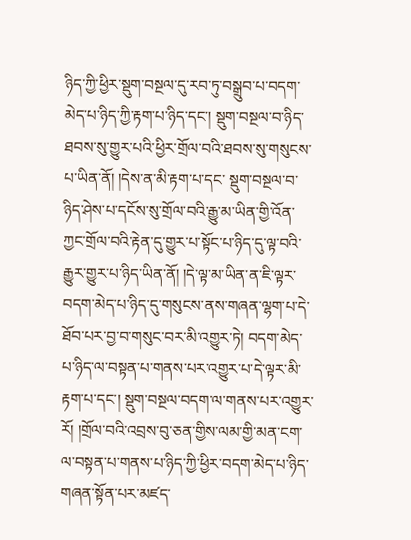ཉིད་ཀྱི་ཕྱིར་སྡུག་བསྔལ་དུ་རབ་ཏུ་བསྒྲུབ་པ་བདག་མེད་པ་ཉིད་ཀྱི་རྟག་པ་ཉིད་དང་། སྡུག་བསྔལ་བ་ཉིད་ཐབས་སུ་གྱུར་པའི་ཕྱིར་གྲོལ་བའི་ཐབས་སུ་གསུངས་པ་ཡིན་ནོ། །དེས་ན་མི་རྟག་པ་དང་ སྡུག་བསྔལ་བ་ཉིད་ཤེས་པ་དངོས་སུ་གྲོལ་བའི་རྒྱུ་མ་ཡིན་གྱི་འོན་ཀྱང་གྲོལ་བའི་རྟེན་དུ་གྱུར་པ་སྟོང་པ་ཉིད་དུ་ལྟ་བའི་རྒྱུར་གྱུར་པ་ཉིད་ཡིན་ནོ། །དེ་ལྟ་མ་ཡིན་ན་ཇི་ལྟར་བདག་མེད་པ་ཉིད་དུ་གསུངས་ནས་གཞན་ལྷག་པ་དེ་ཐོབ་པར་བྱ་བ་གསུང་བར་མི་འགྱུར་ཏེ། བདག་མེད་ པ་ཉིད་ལ་བསྟན་པ་གནས་པར་འགྱུར་པ་དེ་ལྟར་མི་རྟག་པ་དང་། སྡུག་བསྔལ་བདག་ལ་གནས་པར་འགྱུར་རོ། །གྲོལ་བའི་འབྲས་བུ་ཅན་གྱིས་ལམ་གྱི་མན་ངག་ལ་བསྟན་པ་གནས་པ་ཉིད་ཀྱི་ཕྱིར་བདག་མེད་པ་ཉིད་གཞན་སྟོན་པར་མཛད་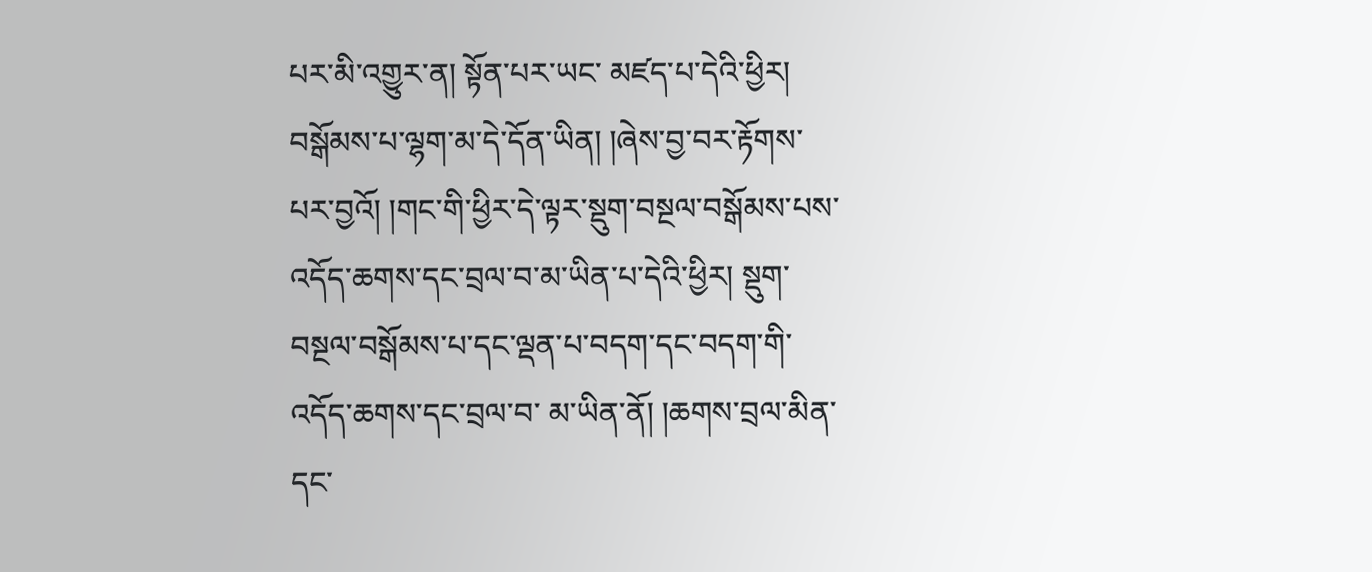པར་མི་འགྱུར་ན། སྟོན་པར་ཡང་ མཛད་པ་དེའི་ཕྱིར། བསྒོམས་པ་ལྷག་མ་དེ་དོན་ཡིན། །ཞེས་བྱ་བར་རྟོགས་པར་བྱའོ། །གང་གི་ཕྱིར་དེ་ལྟར་སྡུག་བསྔལ་བསྒོམས་པས་འདོད་ཆགས་དང་བྲལ་བ་མ་ཡིན་པ་དེའི་ཕྱིར། སྡུག་བསྔལ་བསྒོམས་པ་དང་ལྡན་པ་བདག་དང་བདག་གི་འདོད་ཆགས་དང་བྲལ་བ་ མ་ཡིན་ནོ། །ཆགས་བྲལ་མིན་དང་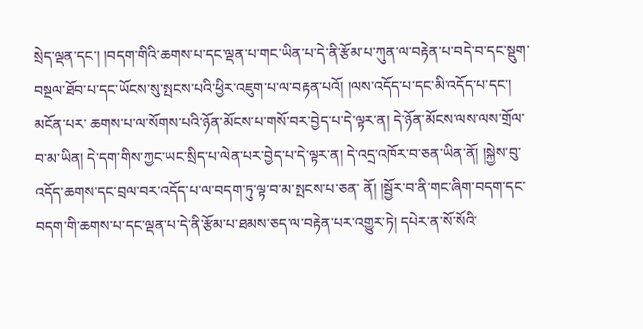སྲེད་ལྡན་དང་། །བདག་གིའི་ཆགས་པ་དང་ལྡན་པ་གང་ཡིན་པ་དེ་ནི་རྩོམ་པ་ཀུན་ལ་བརྟེན་པ་བདེ་བ་དང་སྡུག་བསྔལ་ཐོབ་པ་དང་ཡོངས་སུ་སྤངས་པའི་ཕྱིར་འཇུག་པ་ལ་བརྟན་པའོ། །ལས་འདོད་པ་དང་མི་འདོད་པ་དང་། མངོན་པར་ ཆགས་པ་ལ་སོགས་པའི་ཉོན་མོངས་པ་གསོ་བར་བྱེད་པ་དེ་ལྟར་ན། དེ་ཉོན་མོངས་ལས་ལས་གྲོལ་བ་མ་ཡིན། དེ་དག་གིས་ཀྱང་ཡང་སྲིད་པ་ལེན་པར་བྱེད་པ་དེ་ལྟར་ན། དེ་འདྲ་འཁོར་བ་ཅན་ཡིན་ནོ། །སྐྱེས་བུ་འདོད་ཆགས་དང་བྲལ་བར་འདོད་པ་ལ་བདག་ཏུ་ལྟ་བ་མ་སྤངས་པ་ཅན་ ནོ། །སྦྱོར་བ་ནི་གང་ཞིག་བདག་དང་བདག་གི་ཆགས་པ་དང་ལྡན་པ་དེ་ནི་རྩོམ་པ་ཐམས་ཅད་ལ་བརྟེན་པར་འགྱུར་ཏེ། དཔེར་ན་སོ་སོའི་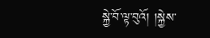སྐྱེ་བོ་ལྟ་བུའོ། །སྐྱེས་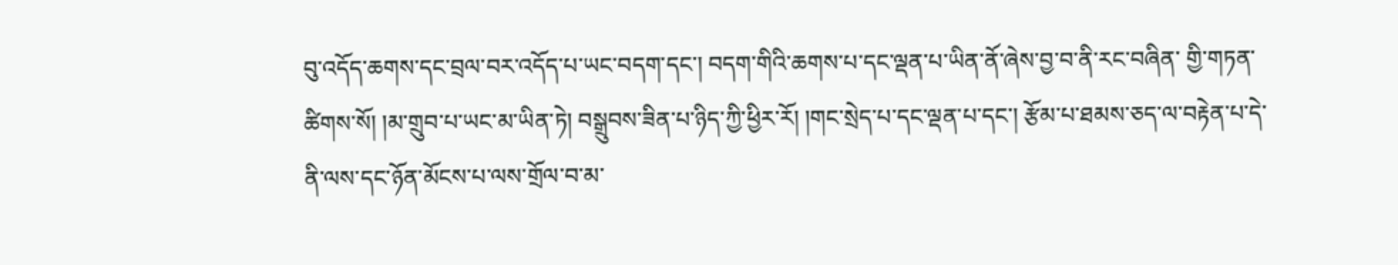བུ་འདོད་ཆགས་དང་བྲལ་བར་འདོད་པ་ཡང་བདག་དང་། བདག་གིའི་ཆགས་པ་དང་ལྡན་པ་ཡིན་ནོ་ཞེས་བྱ་བ་ནི་རང་བཞིན་ གྱི་གཏན་ཚིགས་སོ། །མ་གྲུབ་པ་ཡང་མ་ཡིན་ཏེ། བསྒྲུབས་ཟིན་པ་ཉིད་ཀྱི་ཕྱིར་རོ། །གང་སྲེད་པ་དང་ལྡན་པ་དང་། རྩོམ་པ་ཐམས་ཅད་ལ་བརྟེན་པ་དེ་ནི་ལས་དང་ཉོན་མོངས་པ་ལས་གྲོལ་བ་མ་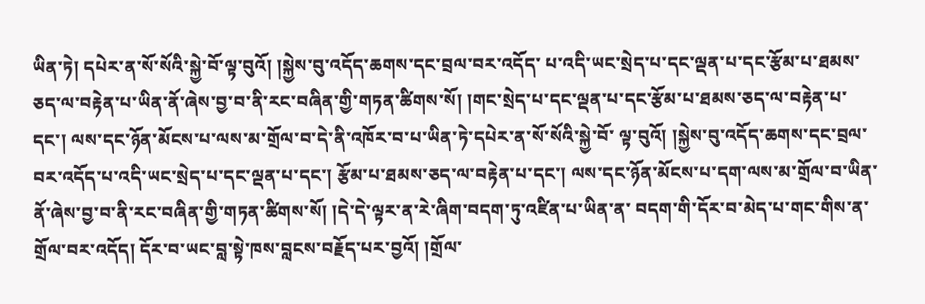ཡིན་ཏེ། དཔེར་ན་སོ་སོའི་སྐྱེ་བོ་ལྟ་བུའོ། །སྐྱེས་བུ་འདོད་ཆགས་དང་བྲལ་བར་འདོད་ པ་འདི་ཡང་སྲེད་པ་དང་ལྡན་པ་དང་རྩོམ་པ་ཐམས་ཅད་ལ་བརྟེན་པ་ཡིན་ནོ་ཞེས་བྱ་བ་ནི་རང་བཞིན་གྱི་གཏན་ཚིགས་སོ། །གང་སྲེད་པ་དང་ལྡན་པ་དང་རྩོམ་པ་ཐམས་ཅད་ལ་བརྟེན་པ་དང་། ལས་དང་ཉོན་མོངས་པ་ལས་མ་གྲོལ་བ་དེ་ནི་འཁོར་བ་པ་ཡིན་ཏེ་དཔེར་ན་སོ་སོའི་སྐྱེ་བོ་ ལྟ་བུའོ། །སྐྱེས་བུ་འདོད་ཆགས་དང་བྲལ་བར་འདོད་པ་འདི་ཡང་སྲེད་པ་དང་ལྡན་པ་དང་། རྩོམ་པ་ཐམས་ཅད་ལ་བརྟེན་པ་དང་། ལས་དང་ཉོན་མོངས་པ་དག་ལས་མ་གྲོལ་བ་ཡིན་ནོ་ཞེས་བྱ་བ་ནི་རང་བཞིན་གྱི་གཏན་ཚིགས་སོ། །དེ་དེ་ལྟར་ན་རེ་ཞིག་བདག་ཏུ་འཛིན་པ་ཡིན་ན་ བདག་གི་དོར་བ་མེད་པ་གང་གིས་ན་གྲོལ་བར་འདོད། དོར་བ་ཡང་བླ་སྟེ་ཁས་བླངས་བརྗོད་པར་བྱའོ། །གྲོལ་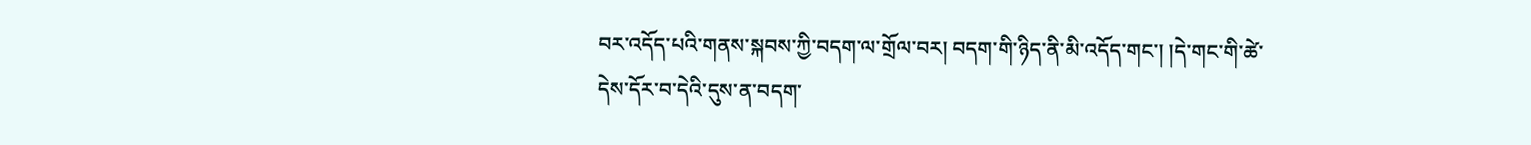བར་འདོད་པའི་གནས་སྐབས་ཀྱི་བདག་ལ་གྲོལ་བར། བདག་གི་ཉིད་ནི་མི་འདོད་གང་། །དེ་གང་གི་ཚེ་དེས་དོར་བ་དེའི་དུས་ན་བདག་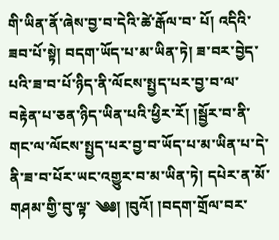གི་ཡིན་ནོ་ཞེས་བྱ་བ་དེའི་ཚེ་རྒོལ་བ་ པོ། འདིའི་ཟབ་པོ་སྟེ། བདག་ཡོད་པ་མ་ཡིན་ཏེ། ཟ་བར་བྱེད་པའི་ཟ་བ་པོ་ཉིད་ནི་ལོངས་སྤྱད་པར་བྱ་བ་ལ་བརྟེན་པ་ཅན་ཉིད་ཡིན་པའི་ཕྱིར་རོ། །སྦྱོར་བ་ནི་གང་ལ་ལོངས་སྤྱད་པར་བྱ་བ་ཡོད་པ་མ་ཡིན་པ་དེ་ནི་ཟ་བ་པོར་ཡང་འགྱུར་བ་མ་ཡིན་ཏེ། དཔེར་ན་མོ་གཤམ་གྱི་བུ་ལྟ་ ༄༅། །བུའོ། །བདག་གྲོལ་བར་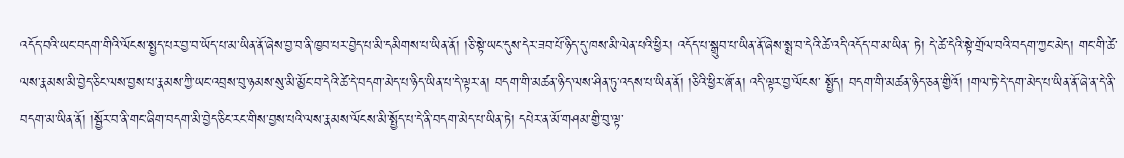འདོད་བའི་ཡང་བདག་གིའི་ལོངས་སྤྱད་པར་བྱ་བ་ཡོད་པ་མ་ཡིན་ནོ་ཞེས་བྱ་བ་ནི་ཁྱབ་པར་བྱེད་པ་མི་དམིགས་པ་ཡིན་ནོ། །ཅི་སྟེ་ཡང་དུས་དེར་ཟབ་པོ་ཉིད་དུ་ཁས་མི་ལེན་པའི་ཕྱིར། འདོད་པ་སྒྲུབ་པ་ཡིན་ནོ་ཞེས་སྨྲ་བ་དེའི་ཚེ་འདི་འདོད་བ་མ་ཡིན་ ཏེ། དེ་ཚེ་དེའི་སྟེ་གྲོལ་བའི་བདག་ཀྱང་མེད། གང་གི་ཚེ་ལས་རྣམས་མི་བྱེད་ཅིང་ལས་བྱས་པ་རྣམས་ཀྱི་ཡང་འབྲས་བུ་ཉམས་སུ་མི་མྱོང་བ་དེའི་ཚེ་དེ་བདག་མེད་པ་ཉིད་ཡིན་པ་དེ་ལྟར་ན། བདག་གི་མཚན་ཉིད་ལས་ཤིན་ཏུ་འདས་པ་ཡིན་ནོ། །ཅིའི་ཕྱིར་ཞོ་ན། འདི་ལྟར་བྱ་ལོངས་ སྤྱོད། བདག་གི་མཚན་ཉིད་ཅན་གྱིའོ། །གལ་ཏེ་དེ་དག་མེད་པ་ཡིན་ནོ་ཞེ་ན་དེ་ནི་བདག་མ་ཡིན་ནོ། །སྦྱོར་བ་ནི་གང་ཞིག་བདག་མི་བྱེད་ཅིང་རང་གིས་བྱས་པའི་ལས་རྣམས་ལོངས་མི་སྤྱོད་པ་དེ་ནི་བདག་མེད་པ་ཡིན་ཏེ། དཔེར་ན་མོ་གཤམ་གྱི་བུ་ལྟ་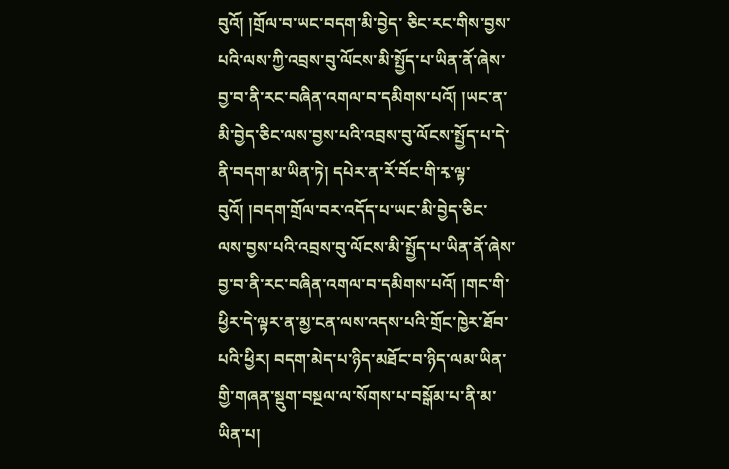བུའོ། །གྲོལ་བ་ཡང་བདག་མི་བྱེད་ ཅིང་རང་གིས་བྱས་པའི་ལས་ཀྱི་འབྲས་བུ་ལོངས་མི་སྤྱོད་པ་ཡིན་ནོ་ཞེས་བྱ་བ་ནི་རང་བཞིན་འགལ་བ་དམིགས་པའོ། །ཡང་ན་མི་བྱེད་ཅིང་ལས་བྱས་པའི་འབྲས་བུ་ལོངས་སྤྱོད་པ་དེ་ནི་བདག་མ་ཡིན་ཏེ། དཔེར་ན་རོ་བོང་གི་རྭ་ལྟ་བུའོ། །བདག་གྲོལ་བར་འདོད་པ་ཡང་མི་བྱེད་ཅིང་ ལས་བྱས་པའི་འབྲས་བུ་ལོངས་མི་སྤྱོད་པ་ཡིན་ནོ་ཞེས་བྱ་བ་ནི་རང་བཞིན་འགལ་བ་དམིགས་པའོ། །གང་གི་ཕྱིར་དེ་ལྟར་ན་མྱ་ངན་ལས་འདས་པའི་གྲོང་ཁྱེར་ཐོབ་པའི་ཕྱིར། བདག་མེད་པ་ཉིད་མཐོང་བ་ཉིད་ལམ་ཡིན་གྱི་གཞན་སྡུག་བསྔལ་ལ་སོགས་པ་བསྒོམ་པ་ནི་མ་ ཡིན་པ།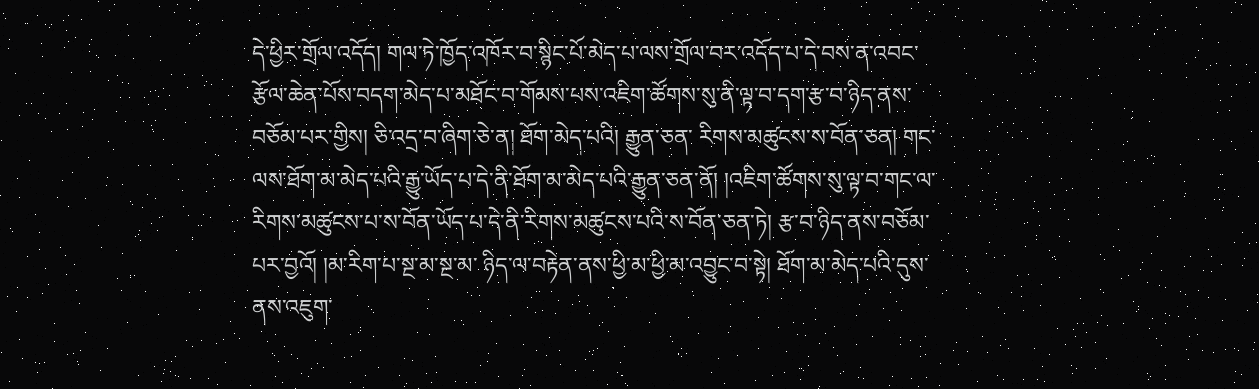དེ་ཕྱིར་གྲོལ་འདོད། གལ་ཏེ་ཁྱོད་འཁོར་བ་སྙིང་པོ་མེད་པ་ལས་གྲོལ་བར་འདོད་པ་དེ་བས་ན་འབང་རྩོལ་ཆེན་པོས་བདག་མེད་པ་མཐོང་བ་གོམས་པས་འཇིག་ཚོགས་སུ་ནི་ལྟ་བ་དག་རྩ་བ་ཉིད་ནས་བཅོམ་པར་གྱིས། ཅི་འདྲ་བ་ཞིག་ཅེ་ན། ཐོག་མེད་པའི། རྒྱུན་ཅན་ རིགས་མཚུངས་ས་བོན་ཅན། གང་ལས་ཐོག་མ་མེད་པའི་རྒྱུ་ཡོད་པ་དེ་ནི་ཐོག་མ་མེད་པའི་རྒྱུན་ཅན་ནོ། །འཇིག་ཚོགས་སུ་ལྟ་བ་གང་ལ་རིགས་མཚུངས་པ་ས་བོན་ཡོད་པ་དེ་ནི་རིགས་མཚུངས་པའི་ས་བོན་ཅན་ཏེ། རྩ་བ་ཉིད་ནས་བཅོམ་པར་བྱའོ། །མ་རིག་པ་སྔ་མ་སྔ་མ་ ཉིད་ལ་བརྟེན་ནས་ཕྱི་མ་ཕྱི་མ་འབྱུང་བ་སྟེ། ཐོག་མ་མེད་པའི་དུས་ནས་འཇུག་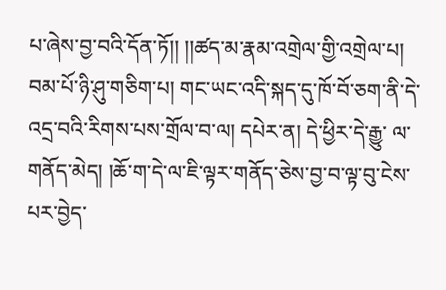པ་ཞེས་བྱ་བའི་དོན་ཏོ།། །།ཚད་མ་རྣམ་འགྲེལ་གྱི་འགྲེལ་པ། བམ་པོ་ཉི་ཤུ་གཅིག་པ། གང་ཡང་འདི་སྐད་དུ་ཁོ་བོ་ཅག་ནི་དེ་འདྲ་བའི་རིགས་པས་གྲོལ་བ་ལ། དཔེར་ན། དེ་ཕྱིར་དེ་རྒྱུ་ ལ་གནོད་མེད། །ཆོ་ག་དེ་ལ་ཇི་ལྟར་གནོད་ཅེས་བྱ་བ་ལྟ་བུ་ངེས་པར་བྱེད་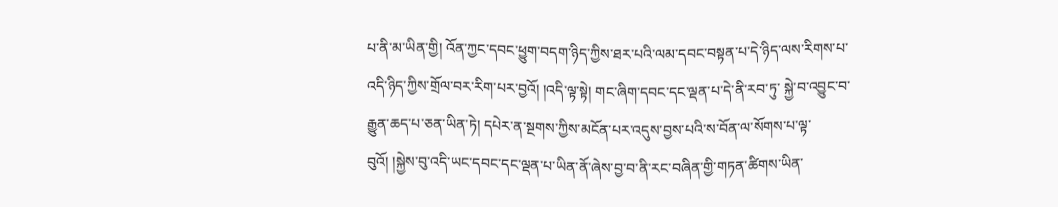པ་ནི་མ་ཡིན་གྱི། འོན་ཀྱང་དབང་ཕྱུག་བདག་ཉིད་ཀྱིས་ཐར་པའི་ལམ་དབང་བསྟན་པ་དེ་ཉིད་ལས་རིགས་པ་འདི་ཉིད་ཀྱིས་གྲོལ་བར་རིག་པར་བྱའོ། །འདི་ལྟ་སྟེ། གང་ཞིག་དབང་དང་ལྡན་པ་དེ་ནི་རབ་ཏུ་ སྐྱེ་བ་འབྱུང་བ་རྒྱུན་ཆད་པ་ཅན་ཡིན་ཏེ། དཔེར་ན་སྔགས་ཀྱིས་མངོན་པར་འདུས་བྱས་པའི་ས་བོན་ལ་སོགས་པ་ལྟ་བུའོ། །སྐྱེས་བུ་འདི་ཡང་དབང་དང་ལྡན་པ་ཡིན་ནོ་ཞེས་བྱ་བ་ནི་རང་བཞིན་གྱི་གཏན་ཚིགས་ཡིན་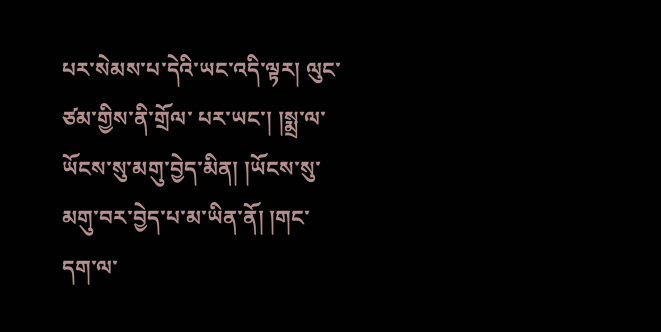པར་སེམས་པ་དེའི་ཡང་འདི་ལྟར། ལུང་ཙམ་གྱིས་ནི་གྲོལ་ པར་ཡང་། །སྨྲ་ལ་ཡོངས་སུ་མགུ་བྱེད་མིན། །ཡོངས་སུ་མགུ་བར་བྱེད་པ་མ་ཡིན་ནོ། །གང་དག་ལ་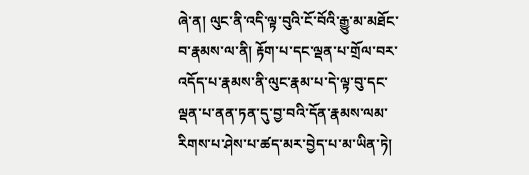ཞེ་ན། ལུང་ནི་འདི་ལྟ་བུའི་ངོ་བོའི་རྒྱུ་མ་མཐོང་བ་རྣམས་ལ་ནི། རྟོག་པ་དང་ལྡན་པ་གྲོལ་བར་འདོད་པ་རྣམས་ནི་ལུང་རྣམ་པ་དེ་ལྟ་བུ་དང་ལྡན་པ་ནན་ཏན་དུ་བྱ་བའི་དོན་རྣམས་ལམ་ རིགས་པ་ཤེས་པ་ཚད་མར་བྱེད་པ་མ་ཡིན་ཏེ།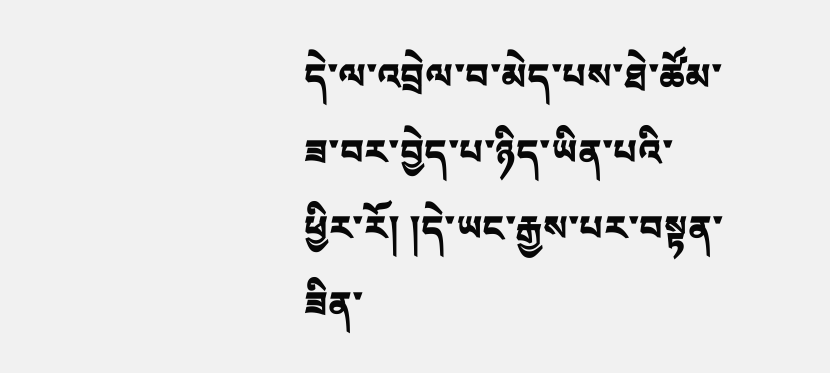དེ་ལ་འབྲེལ་བ་མེད་པས་ཐེ་ཚོམ་ཟ་བར་བྱེད་པ་ཉིད་ཡིན་པའི་ཕྱིར་རོ། །དེ་ཡང་རྒྱས་པར་བསྟན་ཟིན་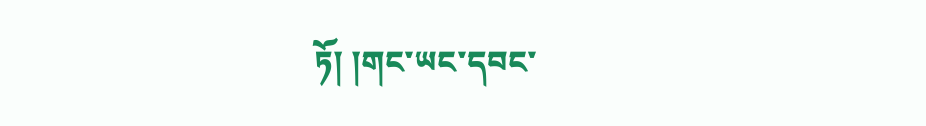ཏོ། །གང་ཡང་དབང་